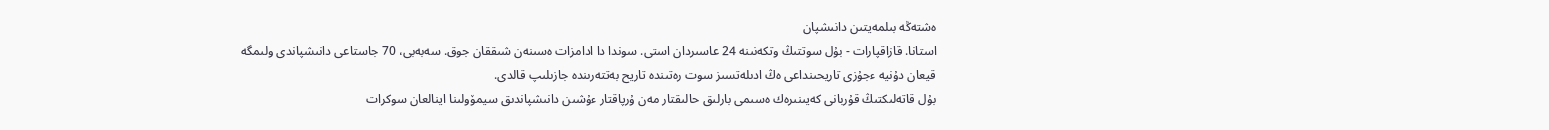ەشتەڭە بىلمەيتىن دانىشپان
استانا. قازاقپارات - بۇل سوتتىڭ وتكەنىنە 24 عاسىردان استى. سوندا دا ادامزات ەسىنەن شىققان جوق. سەبەبى، 70 جاستاعى دانىشپاندى ولىمگە قيعان دۇنيە ءجۇزى تاريحىنداعى ەڭ ادىلەتسىز سوت رەتىندە تاريح بەتتەرىندە جازىلىپ قالدى.
بۇل قاتەلىكتىڭ قۇربانى كەيىنىرەك ەسىمى بارلىق حالىقتار مەن ۇرپاقتار ءۇشىن دانىشپاندىق سيمۆولىنا اينالعان سوكرات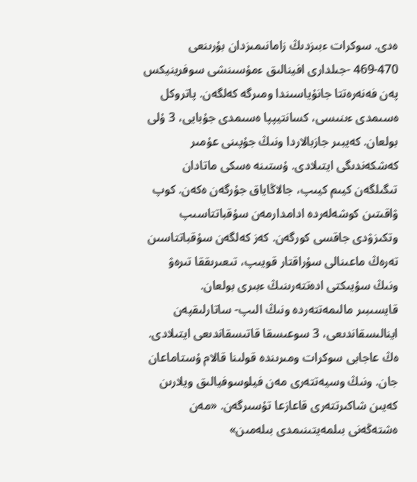ەدى. سوكرات ءبىزدىڭ زامانىمىزدان بۇرىنعى 470-469 -جىلدارى افينالىق ءمۇسىنشى سوفرينيكس پەن فەنەرەتتا جانۇياسىندا ومىرگە كەلگەن. پاتروكل ەسىمدى ءىنىسى، كسانتيپپا ەسىمدى جۇبايى، 3 ۇلى بولعان. كەيبىر جازبالاردا ونىڭ جۇپىنى عۇمىر كەشكەندىگى ايتىلادى. ۇستىنە ەسكى ماتادان تىگىلگەن كيىم كيىپ، جالاڭاياق جۇرگەن ەكەن. كوپ ۋاقىتىن كوشەلەردە ادامدارمەن سۇقباتتاسىپ وتكىزۋدى جاقسى كورگەن. كەز كەلگەن سۇقباتتاسىن تەرەڭ ماعىنالى سۇراقتار قويىپ، تىعىرىققا تىرەۋ ونىڭ سۇيىكتى ادەتتەرىنىڭ ءبىرى بولعان.
قايسىبىر مالىمەتتەردە ونىڭ الىپ- ساتارلىقپەن اينالىسقاندىعى، 3 سوعىسقا قاتىسقاندىعى ايتىلادى. ەڭ عاجابى سوكرات ومىرىندە قولىنا قالام ۇستاماعان جان. ونىڭ وسيەتتەرى مەن فيلوسوفيالىق ويلارىن كەيىن شاكىرتتەرى قاعازعا تۇسىرگەن. «مەن ەشتەڭەنى بىلمەيتىنىمدى بىلەمىن»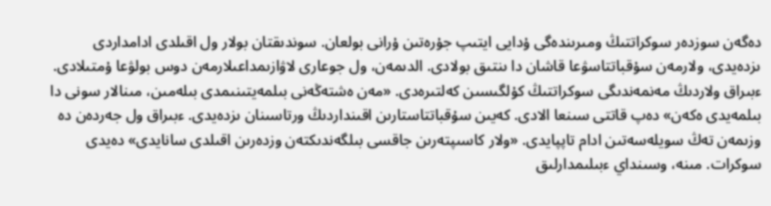دەگەن سوزدەر سوكراتتىڭ ومىرىندەگى ۇدايى ايتىپ جۇرەتىن ۇرانى بولعان. سوندىقتان بولار ول اقىلدى ادامداردى ىزدەيدى، ولارمەن سۇقباتتاسۋعا قاشان دا ىنتىق بولادى. الدىمەن، ول جوعارى لاۋازىمداعىلارمەن دوس بولۋعا ۇمتىلادى. ءبىراق ولاردىڭ مەنمەندىگى سوكراتتىڭ كۇلگىسىن كەلتىرەدى. «مەن ەشتەڭەنى بىلمەيتىنىمدى بىلەمىن، مىنالار سونى دا بىلمەيدى ەكەن» دەپ قاتتى سىنعا الادى. كەيىن سۇقباتتاستارىن اقىنداردىڭ ورتاسىنان ىزدەيدى. ءبىراق ول جەردەن دە وزىمەن تەڭ سويلەسەتىن ادام تاپپايدى. «ولار كاسىپتەرىن جاقسى بىلگەندىكتەن وزدەرىن اقىلدى سانايدى» دەيدى سوكرات. مىنە، وسىنداي ءبىلىمدارلىق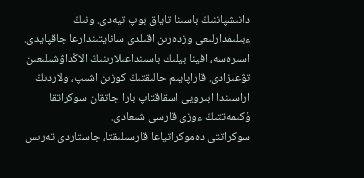دانىشپاننىڭ باسىنا تاياق بوپ تيەدى. ونىڭ ءبىلىمدارلىعى وزدەرىن اقىلدى سانايتىندارعا جاقپايدى. اسىرەسە، افينا بيلىك باسىنداعىلارىنىڭ الاڭداۋشىلىعىن تۋعىزادى. قاراپايىم حالىقتىڭ كوزىن اشىپ، ولاردىڭ اراسىندا ابىرويى اسقاقتاپ بارا جاتقان سوكراتقا ۇكىمەتتىڭ ءوزى قارسى شىعادى.
سوكراتتى دەموكراتياعا قارسىلىقتا، جاستاردى تەرىس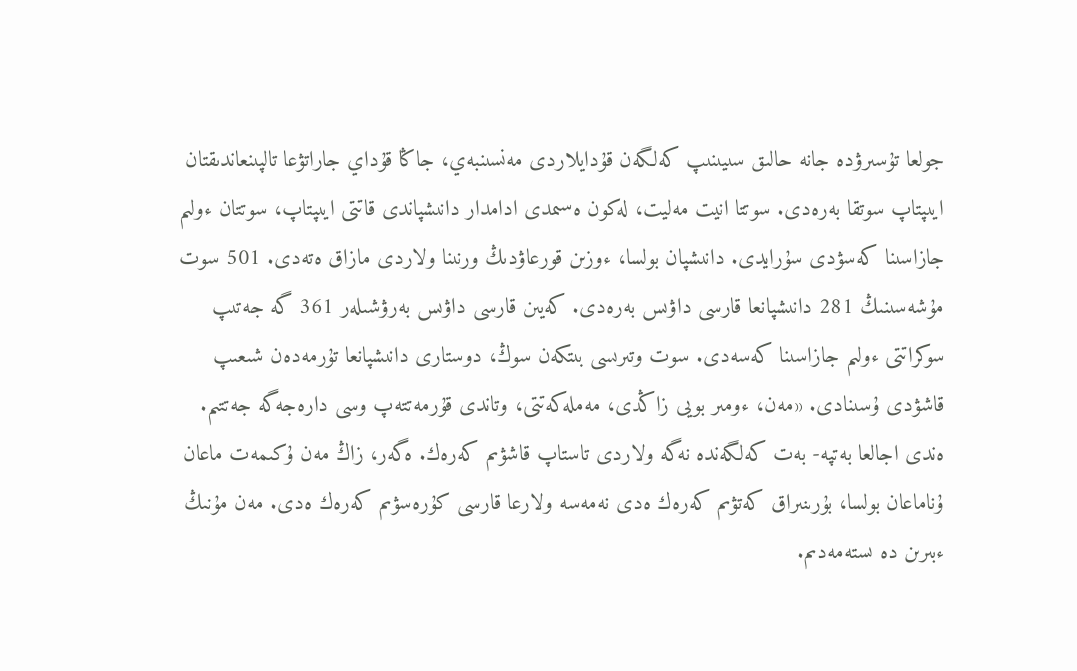جولعا تۇسىرۋدە جانە حالىق سىيىنىپ كەلگەن قۇدايلاردى مەنسىنبەي، جاڭا قۇداي جاراتۋعا تالپىنعاندىقتان ايىپتاپ سوتقا بەرەدى. سوتتا انيت مەليت، لەكون ەسىمدى ادامدار دانىشپاندى قاتتى ايىپتاپ، سوتتان ءولىم جازاسىنا كەسۋدى سۇرايدى. دانىشپان بولسا، ءوزىن قورعاۋدىڭ ورنىنا ولاردى مازاق ەتەدى. 501 سوت مۇشەسىنىڭ 281 دانىشپانعا قارسى داۋىس بەرەدى. كەيىن قارسى داۋىس بەرۋشىلەر 361 گە جەتىپ سوكراتتى ءولىم جازاسىنا كەسەدى. سوت وتىرىسى بىتكەن سوڭ، دوستارى دانىشپانعا تۇرمەدەن شىعىپ قاشۋدى ۇسىنادى. «مەن، ءومىر بويى زاڭدى، مەملەكەتتى، وتاندى قۇرمەتتەپ وسى دارەجەگە جەتتىم. ەندى اجالعا بەتپە- بەت كەلگەندە نەگە ولاردى تاستاپ قاشۋىم كەرەك. ەگەر، زاڭ مەن ۇكىمەت ماعان ۇناماعان بولسا، بۇرىنىراق كەتۋىم كەرەك ەدى نەمەسە ولارعا قارسى كۇرەسۋىم كەرەك ەدى. مەن مۇنىڭ ءبىرىن دە ىستەمەدىم.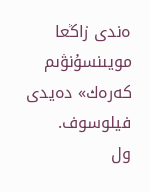ەندى زاڭعا مويىنسۇنۋىم كەرەك» دەيدى فيلوسوف.
ول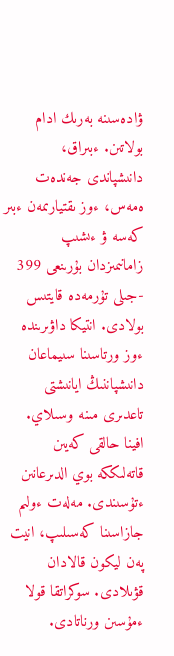ۋادەسىنە بەرىك ادام بولاتىن. ءبىراق، دانىشپاندى جەندەت ەمەس، ءوز ىقتيارىمەن ءبىر كەسە ۋ ءىشىپ زامانىمىزدان بۇرىنعى 399 -جىلى تۇرمەدە قايتىس بولادى. انتيكا داۋىرىندە ءوز ورتاسىنا سىيماعان دانىشپاننىڭ ايانىشتى تاعدىرى مىنە وسىلاي. افينا حالقى كەيىن قاتەلىككە بوي الدىرعانىن ءتۇسىندى. مەلەت ءولىم جازاسىنا كەسىلىپ، انيت پەن ليكون قالادان قۋىلادى. سوكراتقا قولا ءمۇسىن ورناتادى.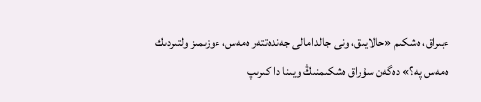ءبىراق، ەشكىم «حالايىق، ونى جالدامالى جەندەتتەر ەمەس، ءوزىمىز ولتىردىك ەمەس پە؟» دەگەن سۇراق ەشكىمنىڭ ويىنا دا كىرىپ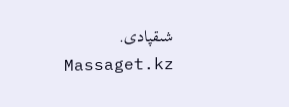شىقپادى.
Massaget.kz